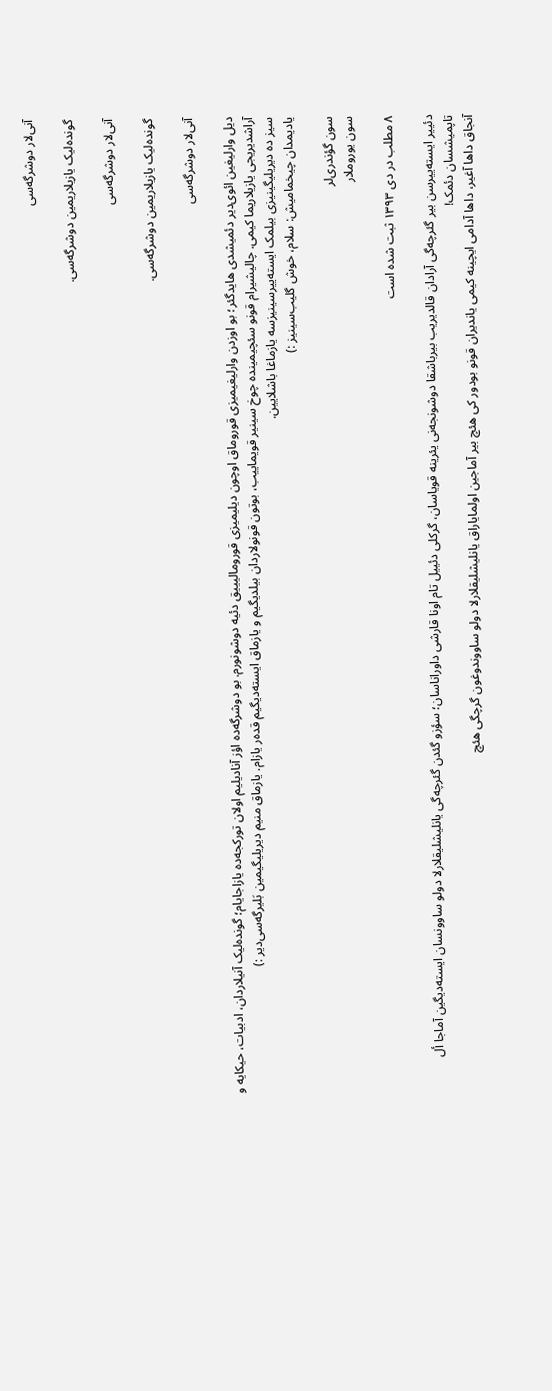آنی‌لار دوشرگه‌سی

گونده‌لیک یازیلاریمین دوشرگه‌سی.

آنی‌لار دوشرگه‌سی

گونده‌لیک یازیلاریمین دوشرگه‌سی.

آنی‌لار دوشرگه‌سی

دیل وارلیغین ائوی‌دیر دئمیشدی هایدگئر؛ بو اوزدن وارلیغیمیزی قوروماق اوچون دیلیمیزی قورومالیییق دئیه دوشونورم. بو دوشرگه‌ده اؤز آنادیلیم اولان تورکجه‌ده یازاجایام؛ گونده‌لیک آنیلاردان، ادبیات، حیکایه و آراشدیریجی یازیلاریما کیمی. چالیشیرام قونو سئچیمینده چوخ سینیر قویماییب، بوتون قونولاردان بیلدیگیم و یازماق ایسته‌دیگیم قده‌ر یازام. یازماق منیم دیریلیگیمین بَلیرگه‌سی‌دیر :)
سیز ده دیریلیگینیزی بیلمک ایسته‌ییرسینیزسه یازماغا باشلایین.
یادیمدان چیخمامیش: سلام، خوش گلیب‌سینیز :)

سون گؤندری‌لر
سون یوروملار

۸ مطلب در دی ۱۳۹۳ ثبت شده است

دئییر ایسته‌ییرسن بیر گئرچه‌گی آرادان قالدیریب بیرباشقا دوشونجه‌نی یئرینه قویاسان، گرکلی دئییل تام اونا قارشی داوراناسان؛ سؤزو گئدن گئرچه‌گی یانلیشلیقلارلا دولو ساوونسان ایسته‌دیگین آماجا أل تاپمیشسان دئمک!
آنجاق داها آغیر، داها آدامی ایچینه کیمی یاندیران قونو بودور کی هئچ بیر آماجین اولمایاراق یانلیشلیقلارلا دولو ساووندوغون گرچگی هئچ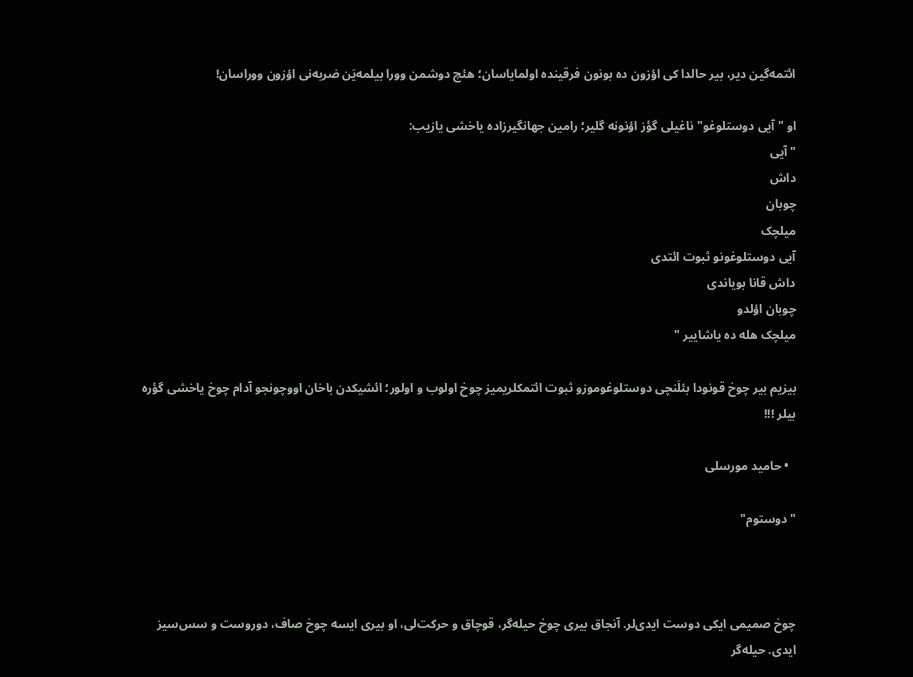ائتمه‌گین دیر، بیر حالدا کی اؤزون ده بونون فرقینده اولمایاسان؛ هئچ دوشمن وورا بیلمه‌یَن ضربه‌نی اؤزون ووراسان!

او "آیی دوستلوغو" ناغیلی گؤز اؤنونه گلیر؛ رامین جهانگیرزاده یاخشی یازیب:
" آیی
داش
چوبان
میلچک
آیی دوستلوغونو ثبوت ائتدی
داش قانا بویاندی
چوبان اؤلدو
میلچک هله ده یاشاییر "

بیزیم بیر چوخ قونودا بئلَنچی دوستلوغوموزو ثبوت ائتمکلریمیز چوخ اولوب و اولور؛ ائشیکدن باخان اووچونجو آدام چوخ یاخشی گؤره‌ بیلر !!!

  • حامید مورسلی

"دوستوم"



چوخ صمیمی ایکی دوست ایدی‌لر. آنجاق بیری چوخ حیله‌گر، قوچاق و حرکت‌لی، او بیری ایسه چوخ صاف، دوروست و سس‌سیز ایدی. حیله‌گر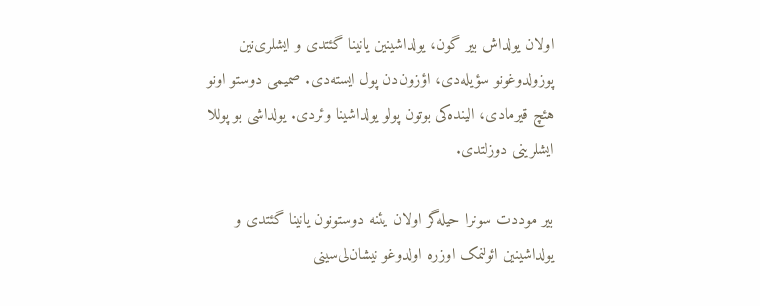اولان یولداش بیر گون، یولداشینین یانینا گئتدی و ایشلری‌نین پوزولدوغونو سؤیله‌دی، اؤزون‌دن پول ایسته‌دی. صمیمی دوستو اونو هئچ قیرمادی، الینده‌کی بوتون پولو یولداشینا وئردی. یولداشی بو پوللا ایشلرینی دوزلتدی.

بیر موددت سونرا حیله‌گر اولان یئنه دوستونون یانینا گئتدی و یولداشینین ائولنمک اوزره اولدوغو نیشان‌لی‌سینی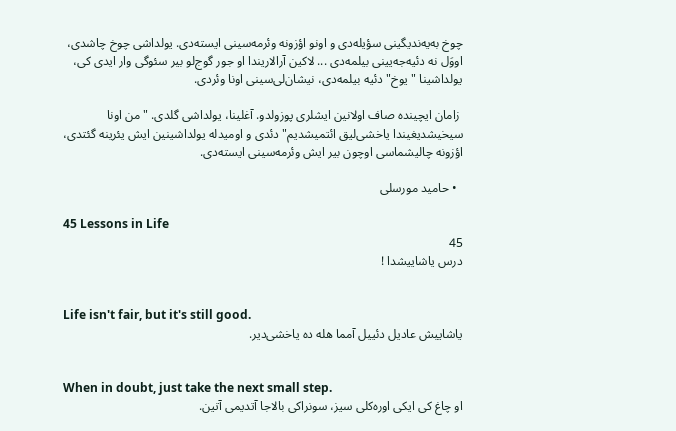چوخ به‌یه‌ندیگینی سؤیله‌دی و اونو اؤزونه وئرمه‌سینی ایسته‌دی. یولداشی چوخ چاشدی، اووَل نه دئیه‌جه‌یینی بیلمه‌دی ... لاکین آرا‌لاریندا او جور گوج‌لو بیر سئوگی وار ایدی کی، یولداشینا "یوخ" دئیه بیلمه‌دی، نیشان‌لی‌سینی اونا وئردی.

 زامان ایچینده صاف اولانین ایشلری پوزولدو. آغلینا، یولداشی گلدی. "من اونا سیخیشدیغیندا یاخشی‌لیق ائتمیشدیم" دئدی و اومیدله یولداشینین ایش یئرینه گئتدی، اؤزونه چالیشماسی اوچون بیر ایش وئرمه‌سینی ایسته‌دی.

  • حامید مورسلی

45 Lessons in Life
45
درس یاشاییشدا !


Life isn't fair, but it's still good.
یاشاییش عادیل دئییل آمما هله ده یاخشی‌دیر.


When in doubt, just take the next small step.
او چاغ کی ایکی اوره‌کلی سیز، سونراکی بالاجا آتدیمی آتین.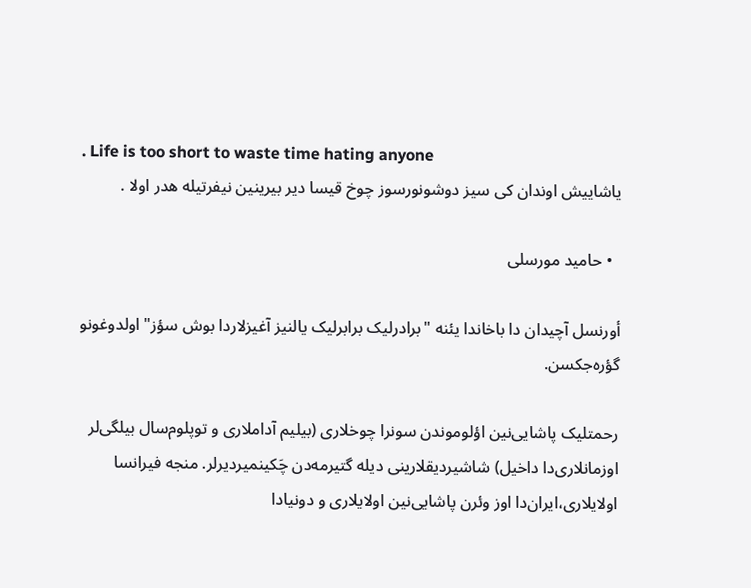. Life is too short to waste time hating anyone
یاشاییش اوندان کی سیز دوشونورسوز چوخ قیسا دیر بیرینین نیفرتیله هدر اولا .

  • حامید مورسلی

أورنسل آچیدان دا باخاندا یئنه "برادرلیک برابرلیک یالنیز آغیزلاردا بوش سؤز" اولدوغونو گؤره‌جکسن.

رحمتلیک پاشایی‌نین اؤلوموندن سونرا چوخلاری (بیلیم آداملاری و توپلوم‌سال بیلگی‌لر اوزمانلاری‌دا داخیل) شاشیردیقلارینی دیله گتیرمه‌دن چَکینمیردیرلر. منجه فیرانسا اولایلاری،ایران‌دا اوز وئرن پاشایی‌نین اولایلاری و دونیادا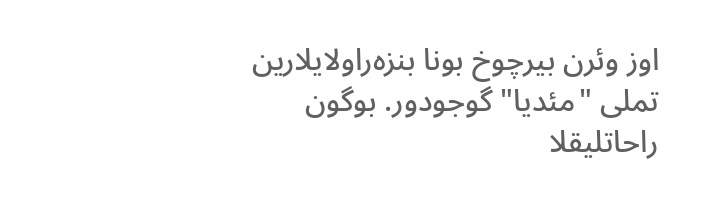اوز وئرن بیرچوخ بونا بنزه‌راولایلارین تملی "مئدیا" گوجودور. بوگون راحاتلیقلا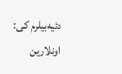دئیه‌بیلرم کی: اونلارین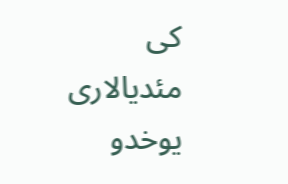کی مئدیالاری یوخدو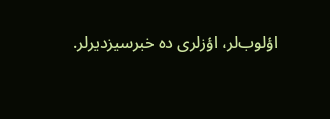اؤلوب‌لر، اؤزلری ده خبرسیزدیرلر.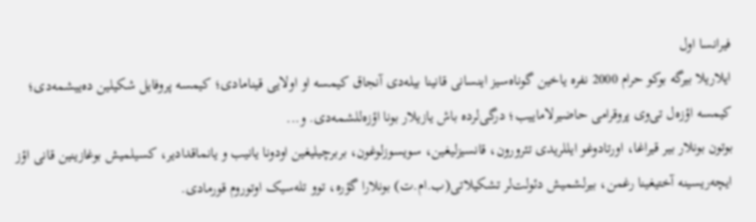فیرانسا اول
ایلاریلا بیرگه بوکو حرام 2000 نفره یاخین گوناه‌سیز اینسانی قانینا بیله‌دی آنجاق کیمسه او اولایی قینامادی؛ کیمسه پروفایل شکیلین ده‌ییشمه‌دی؛ کیمسه اؤزه‌ل تی‌وی پروقرامی حاضیرلاماییب؛ درگی‌لرده باش یازیلار بونا اؤزه‌للشمه‌دی. و...
بوتون بونلار بیر قیراغا، اورتادوغو ایللریدی تئرورون، قانسیزلیغین، سویسوزلوغون، بربرچیلیغین اودونا یانیب و یانماقدادیر، کسیلمیش بوغازینین قانی اؤز ایچه‌ریسینه آختیغینا رغمن، بیرلشمیش دئولت‌لر تشکیلاتی(ب.ام.ت) بونلارا گؤره، توو تله‌سیک اوتوروم قورمادی.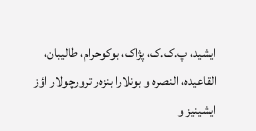ایشید، پ.ک.ک، پژاک، بوکوحرام، طالیبان، القاعیده، النصره و بونلارا بنزه‌ر ترورچولار اؤز ایشینیز و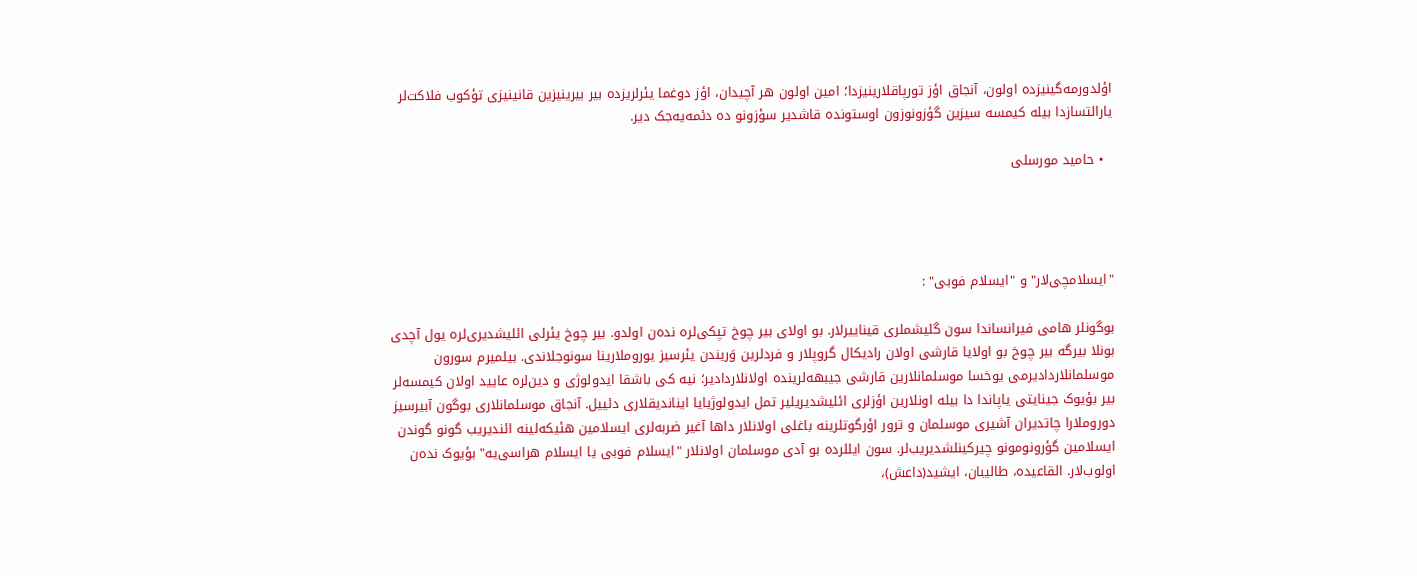اؤلدورمه‌گینیزده اولون، آنجاق اؤز تورپاقلارینیزدا؛ امین اولون هر آچیدان، اؤز دوغما یئرلریزده بیر بیرینیزین قانینیزی تؤکوب فلاکت‌لر یارالتسازدا بیله کیمسه سیزین گؤزونوزون اوستونده قاشدیر سؤزونو ده دئمه‌یه‌جک دیر.

  • حامید مورسلی




"ایسلامچی‌لار" و "ایسلام فوبی" :

بوگونلر هامی فیرانساندا سون گلیشملری قیناییرلار. بو اولای بیر چوخ تپکی‌لره نده‌ن اولدو. بیر چوخ یئرلی ائلیشدیری‌لره یول آچدی بونلا بیرگه بیر چوخ بو اولایا قارشی اولان رادیکال گروپلار و فردلرین وَریندن یئرسیز یوروملارینا سونوجلاندی. بیلمیرم سورون موسلمانلاردادیرمی یوخسا موسلمانلارین قارشی جیبهه‌لرینده اولانلاردادیر؛ نیه کی باشقا ایدولوژی و دین‌لره عایید اولان کیمسه‌لر بیر بؤیوک جینایتی یاپاندا دا بیله اونلارین اؤزلری ائلیشدیریلیر تمل ایدولوژیایا ایناندیقلاری دئییل. آنجاق موسلمانلاری بوگون آبیرسیز دوروملارا چاتدیران آشیری موسلمان و ترور اؤرگوتلرینه باغلی اولانلار داها آغیر ضربه‌لری ایسلامین هئیکه‌لینه ائندیریب‌ گونو گوندن ایسلامین گؤرونومونو چیرکینلشدیریب‌لر. سون ایللرده بو آدی موسلمان اولانلار "ایسلام فوبی یا ایسلام هراسی‌یه" بؤیوک نده‌ن اولوب‌لار. القاعیده، طالیبان، ایشید(داعش)،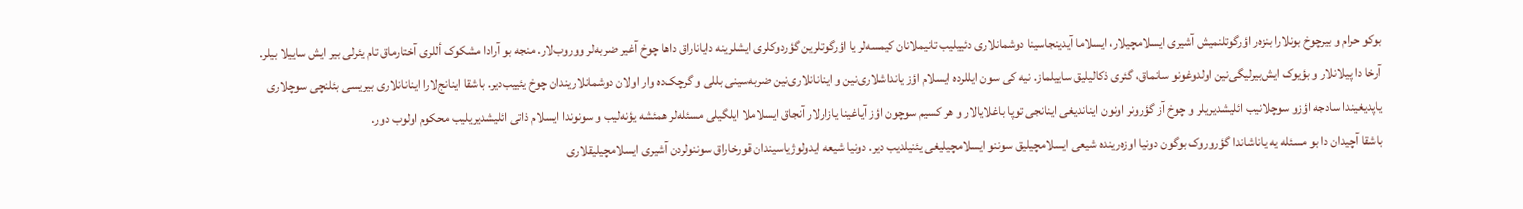بوکو حرام و بیرچوخ بونلارا بنزه‌ر اؤرگوتلنمیش آشیری ایسلامچیلار، ایسلاما آیدینجاسینا دوشمانلاری دئییلیب تانیملانان کیمسه‌لر یا اؤرگوتلرین گؤردوکلری ایشلرینه دایاناراق داها چوخ آغیر ضربه‌لر ووروب‌لار. منجه بو آرادا مشکوک أللری آختارماق تام یئرلی بیر ایش ساییلا بیلر. آرخا دا پیلانلار و بؤیوک ایش‌بیرلیگی‌نین اولدوغونو سانماق، گئری ذکالیلیق ساییلماز. نیه کی سون ایللرده ایسلام اؤز یانداشلاری‌نین و اینانانلاری‌نین ضربه‌سینی بللی و گرچک‌ده وار اولان دوشمانلاریندان چوخ یئییب‌دیر. باشقا اینانج‌لارا اینانانلاری بیریسی بئلنچی سوچلاری یاپدیغیندا سادجه اؤزو سوچلانیب ائلیشدیریلر و چوخ آز گؤرونر اونون ایناندیغی اینانجی توپا باغلایالار و هر کسیم سوچون اؤز آیاغینا یازارلار آنجاق ایسلاملا ایلگیلی مسئله‌لر همئشه یؤنه‌لیب و سونوندا ایسلام ذاتی ائلیشدیریلیب محکوم اولوب دور.
باشقا آچیدان دا بو مسئله یه یاناشاندا گؤروروک بوگون دونیا اوزه‌رینده شیعی ایسلامچیلیق سوننو ایسلامچیلیغی یئنیلدیب دیر. دونیا شیعه ایدولوژیاسیندان قورخاراق سوننو‌لردن آشیری ایسلامچیلیقلاری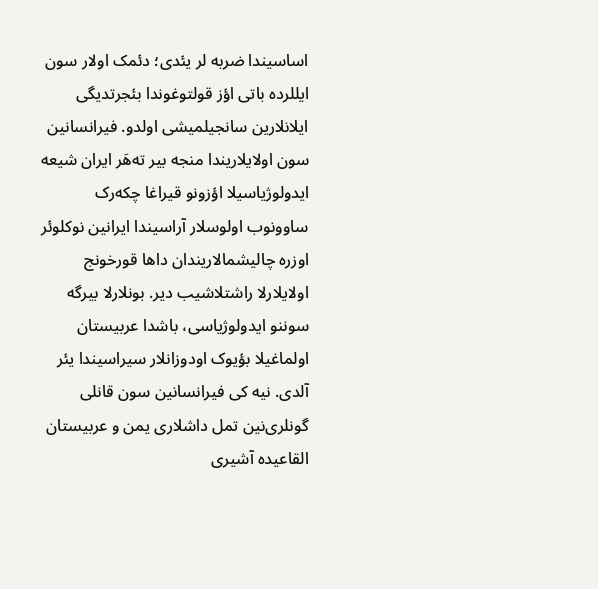اساسیندا ضربه لر یئدی؛ دئمک اولار سون ایللرده باتی اؤز قولتوغوندا بئجرتدیگی ایلانلارین سانجیلمیشی اولدو. فیرانسانین سون اولایلاریندا منجه بیر ته‌هَر ایران شیعه ایدولوژیاسیلا اؤزونو قیراغا چکه‌رک ساوونوب اولوسلار آراسیندا ایرانین نوکلوئر اوزره چالیشمالاریندان داها قورخونج اولایلارلا راشتلاشیب دیر. بونلارلا بیرگه سوننو ایدولوژیاسی، باشدا عربیستان اولماغیلا بؤیوک اودوزانلار سیراسیندا یئر آلدی. نیه کی فیرانسانین سون قانلی گونلری‌نین تمل داشلاری یمن و عربیستان القاعیده آشیری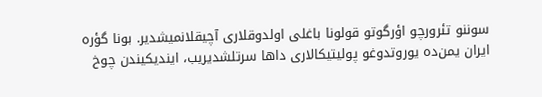سوننو تئرورچو اؤرگوتو قولونا باغلی اولدوقلاری آچیقلانمیشدیر. بونا گؤره ایران یمن‌ده یوروتدوغو پولیتیکالاری داها سرتلشدیریب، ایندیکیندن چوخ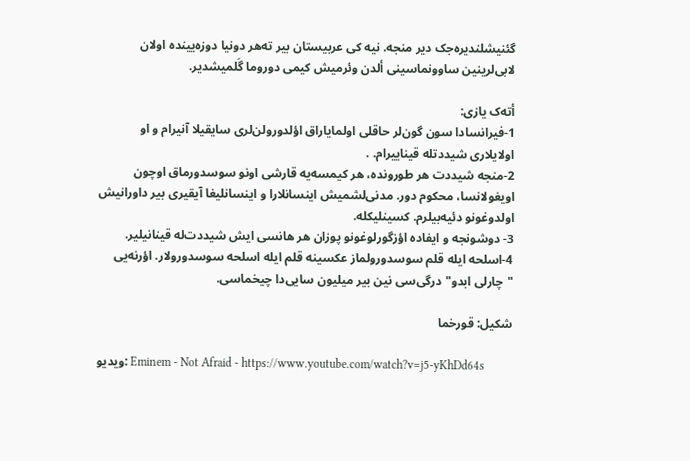گئنیشلندیره‌جک دیر منجه. نیه کی عربیستان بیر ته‌هر دونیا دوزه‌یینده اولان لابی‌لرینین ساوونماسینی ألدن وئرمیش کیمی دوروما گَلمیشدیر.

أته‌ک یازی:
1-فیرانسادا سون گون‌لر حاقلی اولمایاراق اؤلدورولن‌لری سایقیلا آنیرام و او اولایلاری شیددتله قیناییرام. .
2-منجه شیددت هر طورونده، هر کیمسه‌یه قارشی اونو سوسدورماق اوچون اویغولانسا، محکوم دور. مدنی‌لشمیش اینسانلارا و اینسانلیغا آیقیری بیر داورانیش اولدوغونو دئیه‌بیلرم. کسینلیکله.
3- دوشونجه و ایفاده اؤزگورلوغونو پوزان هر هانسی ایش شیددت‌له قینانیلیر.
4-اسلحه ایله قلم سوسدورولماز عکسینه قلم ایله اسلحه سوسدورولار. اؤرنه‌یی "چارلی ابدو" درگی‌سی نین بیر میلیون سایی‌دا چیخماسی.

شکیل: قورخما

ویدیو: Eminem - Not Afraid - https://www.youtube.com/watch?v=j5-yKhDd64s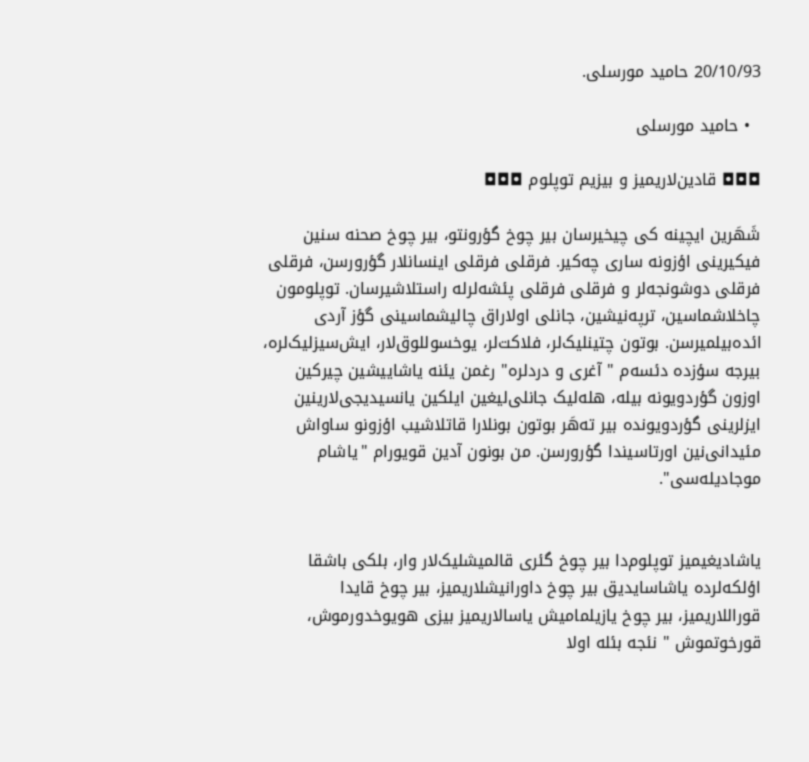20/10/93 حامید مورسلی.

  • حامید مورسلی

◘◘◘ قادین‌لاریمیز و بیزیم توپلوم ◘◘◘

شَهَرین ایچینه کی چیخیرسان بیر چوخ گؤرونتو، بیر چوخ صحنه سنین فیکیرینی اؤزونه ساری چه‌کیر. فرقلی فرقلی اینسانلار گؤرورسن، فرقلی فرقلی دوشونجه‌لر و فرقلی فرقلی پئشه‌لرله راستلاشیرسان. توپلومون چاخلاشماسین، ترپه‌نیشین، جانلی اولاراق چالیشماسینی‌ گؤز آردی ائده‌بیلمیرسن. بوتون چتینلیک‌لر، فلاکت‌لر، یوخسوللوق‌لار، ایش‌سیزلیک‌لره، بیرجه سؤزده دئسه‌م " آغری و دردلره" رغمن یئنه یاشاییشین چیرکین اوزون گؤردویونه بیله، هله‌لیک جانلی‌لیغین ایلکین یانسیدیجی‌لارینین ایزلرینی گؤردویونده بیر ته‌هَر بوتون بونلارا قاتلاشیب اؤزونو ساواش مئیدانی‌نین اورتاسیندا گؤرورسن. من بونون آدین قویورام "یاشام موجادیله‌سی".


یاشادیغیمیز توپلوم‌دا بیر چوخ گئری قالمیشلیک‌لار وار، بلکی باشقا اؤلکه‌لرده یاشاسایدیق بیر چوخ داورانیشلاریمیز، بیر چوخ قایدا قوراللاریمیز، بیر چوخ یازیلمامیش یاسالاریمیز بیزی هویوخدورموش، قورخوتموش " نئجه بئله اولا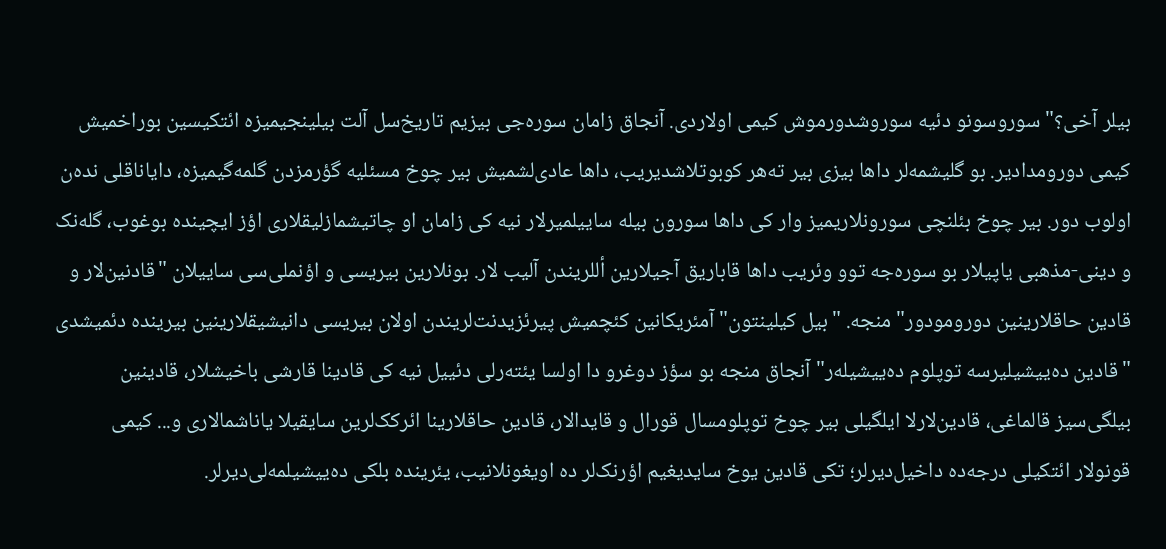بیلر آخی؟" سوروسونو دئیه سوروشدورموش کیمی اولاردی. آنجاق زامان سوره‌جی بیزیم تاریخ‌سل آلت بیلینجیمیزه ائتکیسین بوراخمیش کیمی دورومدادیر. بو گلیشمه‌لر داها بیزی بیر ته‌هر کوبوتلاشدیریب، داها عادی‌لشمیش بیر چوخ مسئلیه گؤرمزدن گلمه‌گیمیزه، دایاناقلی نده‌ن اولوب دور. بیر چوخ بئلنچی سورونلاریمیز وار کی داها سورون بیله ساییلمیرلار نیه کی زامان او چاتیشمازلیقلاری اؤز ایچینده بوغوب، گله‌نک‌ و دینی-مذهبی یاپیلار بو سوره‌جه توو وئریب داها قاباریق آجیلارین أللریندن آلیب لار. بونلارین بیریسی و اؤنملی‌سی ساییلان "قادنین‌لار و قادین حاقلارینین دورومودور" منجه. "بیل کیلینتون" آمئریکانین کئچمیش پیرئزیدنت‌لریندن اولان بیریسی دانیشیقلارینین بیرینده دئمیشدی "قادین ده‌ییشیلیرسه توپلوم ده‌ییشیله‌ر" آنجاق منجه بو سؤز دوغرو دا اولسا یئته‌رلی دئییل نیه کی قادینا قارشی باخیشلار، قادینین بیلگی‌سیز قالماغی، قادین‌لارلا ایلگیلی بیر چوخ توپلومسال قورال و قایدالار، قادین حاقلارینا ائرکک‌لرین سایقیلا یاناشمالاری و... کیمی قونولار ائتکیلی درجه‌ده داخیل‌دیرلر؛ تکی قادین یوخ سایدیغیم اؤرنک‌لر ده اویغونلانیب، یئرینده بلکی ده‌ییشیلمه‌لی‌دیرلر.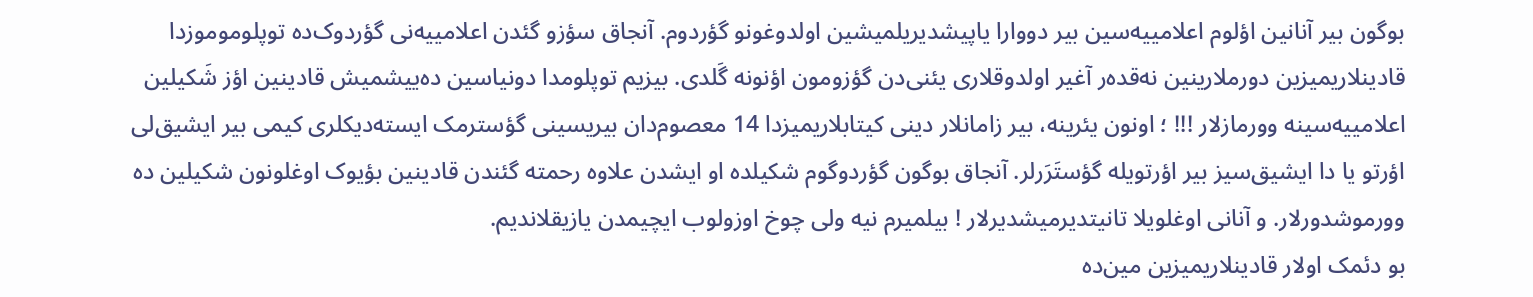بوگون بیر آنانین اؤلوم اعلامییه‌سین بیر دووارا یاپیشدیریلمیشین اولدوغونو گؤردوم. آنجاق سؤزو گئدن اعلامییه‌‌نی گؤردوک‌ده توپلوموموزدا قادینلاریمیزین دورملارینین نه‌قده‌ر آغیر اولدوقلاری یئنی‌دن گؤزومون اؤنونه گَلدی. بیزیم توپلومدا دونیاسین ده‌ییشمیش قادینین اؤز شَکیلین اعلامییه‌سینه وورمازلار !!! ؛ اونون یئرینه، بیر زامانلار دینی کیتابلاریمیزدا 14 معصوم‌دان بیریسینی گؤسترمک ایسته‌دیکلری کیمی بیر ایشیق‌لی اؤرتو یا دا ایشیق‌سیز بیر اؤرتویله گؤستَرَرلر. آنجاق بوگون گؤردوگوم شکیلده او ایشدن علاوه رحمته‌ گئندن قادینین بؤیوک اوغلونون شکیلین‌ ده وورموشدورلار. و آنانی اوغلویلا تانیتدیرمیشدیرلار ! بیلمیرم نیه ولی چوخ اوزولوب ایچیمدن یازیقلاندیم.
بو دئمک اولار قادینلاریمیزین مین‌ده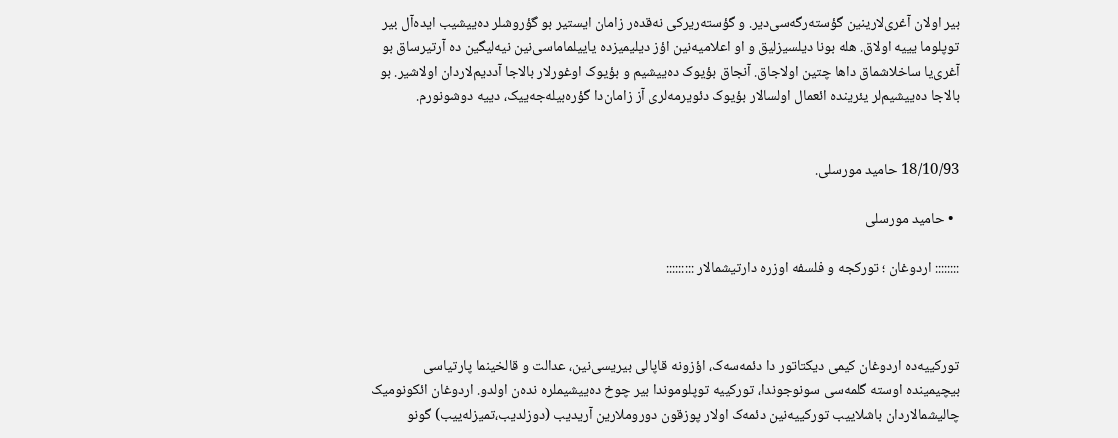بیر اولان آغری‌لارینین گؤسته‌رگه‌سی‌دیر. و گؤسته‌ریرکی نه‌قده‌ر زامان ایستیر بو گؤروشلر ده‌ییشیب ایده‌آل بیر توپلوما یییه اولاق. هله بونا دیلسیزلیق و او اعلامیه‌نین اؤز دیلیمیزده یاییلماماسی‌نین نیه‌لیگین‌ ده آرتیرساق بو آغری‌یا ساخلاشماق داها چتین اولاجاق. آنجاق بؤیوک ده‌ییشیم و بؤیوک اوغورلار بالاجا آددیم‌لاردان اولاشیر. بو بالاجا ده‌ییشیم‌لر یئرینده ائعمال اولسالار بؤیوک دئویرمه‌لری آز زامان‌دا گؤره‌بیله‌جه‌ییک، دییه دوشونورم.


18/10/93 حامید مورسلی.

  • حامید مورسلی

:::::::: اردوغان ؛ تورکجه و فلسفه اوزره دارتیشمالار :::::::::



تورکییه‌ده اردوغان کیمی دیکتاتور دا دئمه‌سه‌ک، اؤزونه قاپالی بیریسی‌نین، عدالت و قالخینما پارتیاسی بیچیمینده اوسته گلمه‌سی سونوجوندا، تورکییه توپلوموندا بیر چوخ ده‌ییشیملره نده‌ن اولدو. اردوغان ائکونومیک‌ چالیشمالاردان باشلاییب تورکییه‌نین دئمه‌ک اولار پوزقون دوروملارین آریدیب (دوزلدیب،تمیزله‌ییب) گونو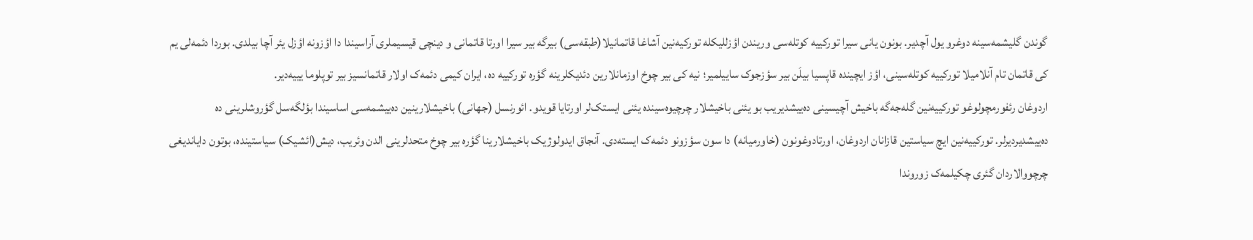گوندن گلیشمه‌سینه دوغرو یول آچدیر. بونون یانی سیرا تورکییه کوتله‌سی وریندن اؤزللیکله تورکیه‌نین آشاغا قاتمانیلا(طبقه‌سی) بیرگه بیر سیرا اورتا قاتمانی و دینچی قیسیملری آراسیندا دا اؤزونه اؤزل یئر آچا بیلدی. بوردا دئمه‌لی یم کی قاتمان تام آنلامیلا تورکییه‌ کوتله‌سینی، اؤز ایچینده قاپسیا بیلَن بیر سؤزجوک ساییلمیر؛ نیه کی بیر چوخ اوزمانلارین دئدیکلرینه گؤره تورکییه ده، ایران کیمی دئمه‌ک اولار قاتمانسیز بیر توپلوما یییه‌دیر.
اردوغان رئفورمچولوغو تورکییه‌نین گله‌جه‌گه باخیش آچیسینی ده‌ییشدیریب بو یئنی باخیشلار چرچیوه‌سینده یئنی ایستک‌لر اورتایا قویدو. ائورنسل (جهانی) باخیشلارینین ده‌ییشمه‌سی اساسیندا بؤلگه‌سل گؤروشلرینی ده ده‌ییشدیردیرلر. تورکییه‌نین ایچ سیاستین قازانان اردوغان، اورتادوغونون (خاورمیانه) دا سون سؤزونو دئمه‌ک ایسته‌دی. آنجاق ایدولوژیک باخیشلارینا گؤره بیر چوخ متحدلرینی الدن وئریب، دیش(ائشیک) سیاستینده، بوتون دایاندیغی چرچووالاردان گئری چکیلمه‌ک زوروندا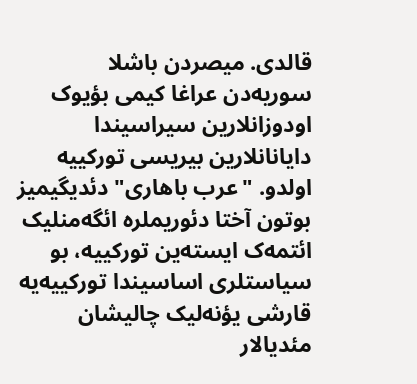قالدی. میصردن باشلا سوریه‌دن عراغا کیمی بؤیوک اودوزانلارین سیراسیندا دایانانلارین بیریسی تورکییه اولدو. "عرب باهاری" دئدیگیمیز بوتون آختا دئوریملره ائگه‌منلیک ائتمه‌ک ایسته‌ین تورکییه، بو سیاستلری اساسیندا تورکییه‌یه قارشی یؤنه‌لیک چالیشان مئدیالار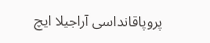پروپاقانداسی آراجیلا ایچ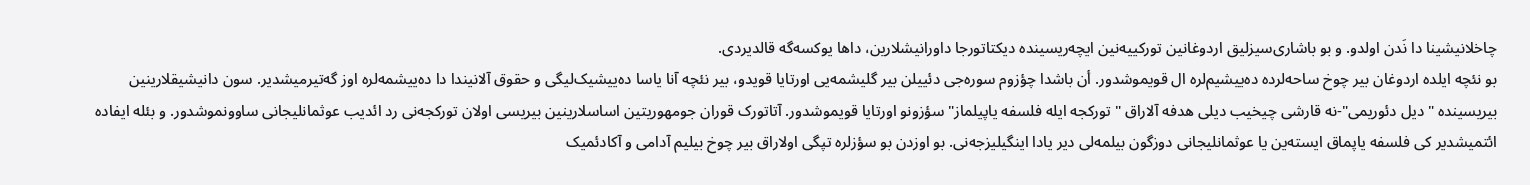چاخلانیشینا دا نَدن اولدو. و بو باشاری‌سیزلیق اردوغانین تورکییه‌نین ایچه‌ریسینده دیکتاتورجا داورانیشلارین، داها یوکسه‌گه قالدیردی.
بو نئچه ایلده اردوغان بیر چوخ ساحه‌لرده ده‌ییشیم‌لره ال قویموشدور. أن باشدا چؤزوم سوره‌جی دئییلن بیر گلیشمه‌یی اورتایا قویدو، بیر نئچه آنا یاسا ده‌ییشیک‌لیگی و حقوق آلانیندا دا ده‌ییشمه‌لره اوز گه‌تیرمیشدیر. سون دانیشیقلارینین بیریسینده " دیل دئوریمی"-نه قارشی چیخیب دیلی هدفه آلاراق " تورکجه ایله فلسفه یاپیلماز" سؤزونو اورتایا قویموشدور. آتاتورک قوران جومهوریتین اساسلارینین بیریسی اولان تورکجه‌نی رد ائدیب عوثمانلیجانی ساوونموشدور. و بئله ایفاده ائتمیشدیر کی فلسفه یاپماق ایسته‌ین یا عوثمانلیجانی دوزگون بیلمه‌لی دیر یادا اینگیلیزجه‌نی. بو اوزدن بو سؤزلره تپگی اولاراق بیر چوخ بیلیم آدامی و آکادئمیک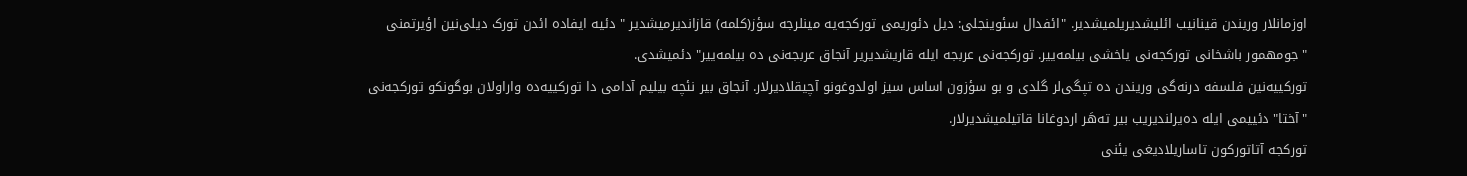اوزمانلار وریندن قینانیب ائلیشدیریلمیشدیر. "ائفدال سئوینجلی: دیل دئوریمی تورکجه‌یه مینلرجه سؤز(کلمه) قازاندیرمیشدیر " دئیه ایفاده ائدن تورک دیلی‌نین اؤیرتمنی "جومهمور باشخانی تورکجه‌نی یاخشی بیلمه‌ییر. تورکجه‌نی عربجه ایله قاریشدیریر آنجاق عربجه‌نی ده بیلمه‌ییر" دئمیشدی.
تورکییه‌نین فلسفه درنه‌گی وریندن ده تپگی‌لر گلدی و بو سؤزون اساس سیز اولدوغونو آچیقلادیرلار. آنجاق بیر نئچه بیلیم آدامی دا تورکییه‌‌ده واراولان بوگونکو تورکجه‌نی "آختا" دئییمی ایله ده‌یرلندیریب بیر ته‌هَر اردوغانا قاتیلمیشدیرلار.
تورکجه آتاتورکون تاساریلادیغی یئنی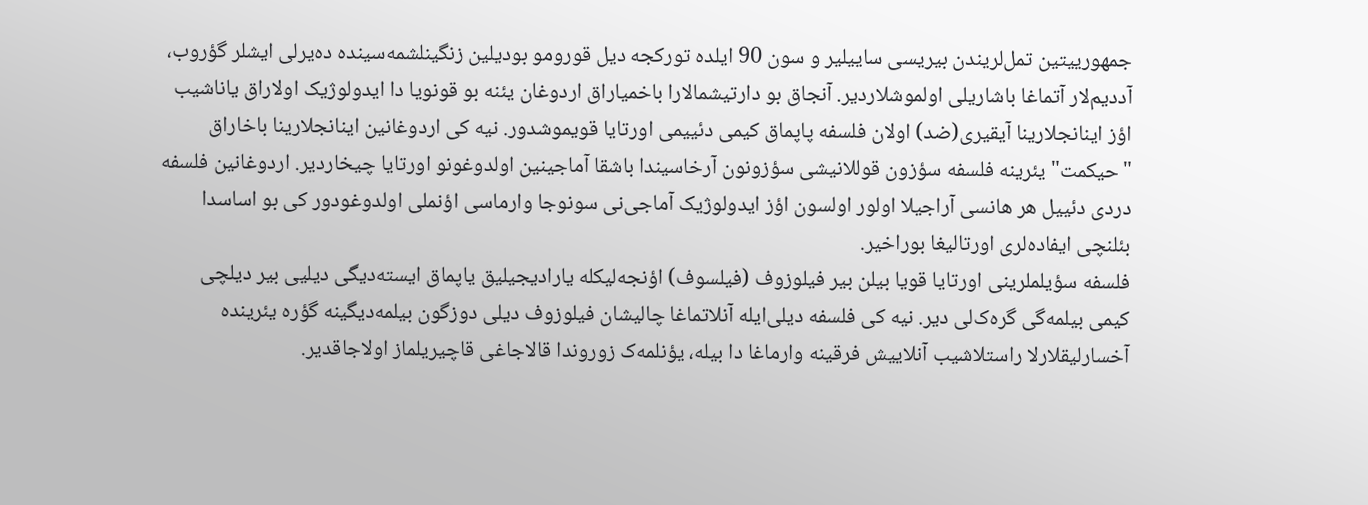جمهورییتین تمل‌لریندن بیریسی ساییلیر و سون 90 ایلده تورکجه دیل قورومو بودیلین زنگینلشمه‌سینده ده‌یرلی ایشلر گؤروب، آددیم‌لار آتماغا باشاریلی اولموشلاردیر. آنجاق بو دارتیشمالارا باخمیاراق اردوغان یئنه بو قونویا دا ایدولوژیک اولاراق یاناشیب اؤز اینانجلارینا آیقیری(ضد) اولان فلسفه پاپماق کیمی دئییمی اورتایا قویموشدور. نیه کی اردوغانین اینانجلارینا باخاراق "حیکمت" یئرینه فلسفه سؤزون قوللانیشی سؤزونون آرخاسیندا باشقا آماجینین اولدوغونو اورتایا چیخاردیر. اردوغانین فلسفه دردی دئییل هر هانسی آراجیلا اولور اولسون اؤز ایدولوژیک آماجی‌نی سونوجا وارماسی اؤنملی اولدوغودور کی بو اساسدا بئلنچی ایفاده‌لری اورتالیغا بوراخیر.
فلسفه سؤیلملرینی اورتایا قویا بیلن بیر فیلوزوف (فیلسوف) اؤنجه‌لیکله یارادیجیلیق یاپماق ایسته‌دیگی دیلیی بیر دیلچی کیمی بیلمه‌گی گره‌ک‌لی دیر. نیه کی فلسفه دیلی‌ایله آنلاتماغا چالیشان فیلوزوف دیلی دوزگون بیلمه‌دیگینه گؤره یئرینده آخسارلیقلارلا راستلاشیب آنلاییش فرقینه وارماغا دا بیله، یؤنلمه‌ک زوروندا قالاجاغی قاچیریلماز اولاجاقدیر.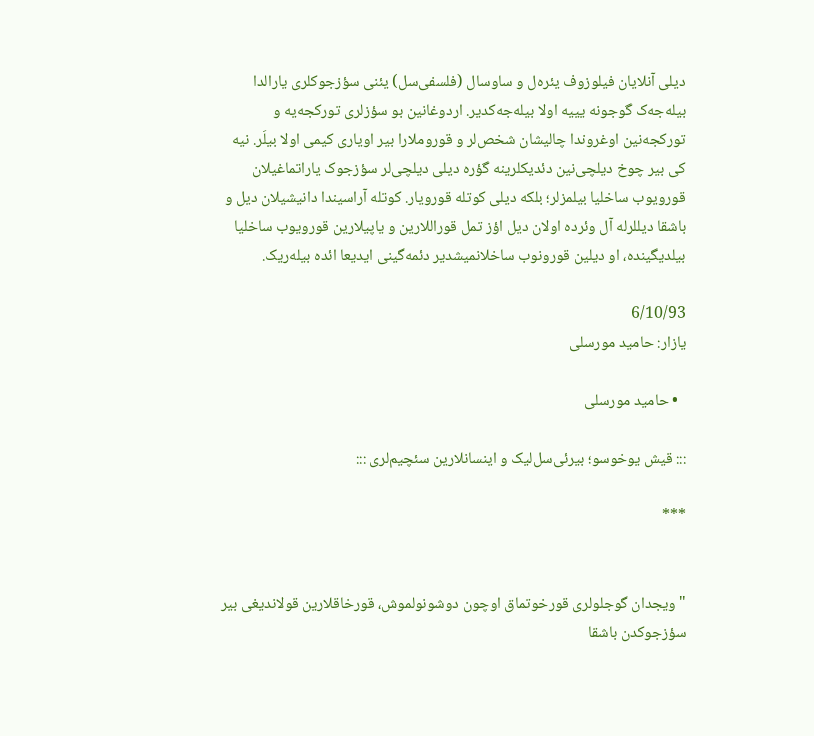دیلی آنلایان فیلوزوف یئره‌ل و ساوسال (فلسفی‌سل) یئنی سؤزجوکلری یارالدا بیله‌جه‌ک گوجونه یییه اولا بیله‌جه‌کدیر. اردوغانین بو سؤزلری تورکجه‌یه و تورکجه‌نین اوغروندا چالیشان شخص‌لر و قوروملارا بیر اویاری کیمی اولا بیلَر. نیه کی بیر چوخ دیلچی‌نین دئدیکلرینه گؤره دیلی دیلچی‌لر سؤزجوک یاراتماغیلان قورویوب ساخلیا بیلمزلر؛ بلکه دیلی کوتله قورویار. کوتله آراسیندا دانیشیلان دیل و باشقا دیللرله آل وئرده اولان دیل اؤز تمل قوراللارین و یاپیلارین قورویوب ساخلیا بیلدیگینده، او دیلین قورونوب ساخلانمیشدیر دئمه‌گینی ایدیعا ائده بیله‌ریک.

6/10/93
یازار: حامید مورسلی

  • حامید مورسلی

::: قیش یوخوسو؛ بیرئی‌سل‌لیک و اینسانلارین سئچیم‌لری :::

***


" ویجدان گوجلولری قورخوتماق اوچون دوشونولموش، قورخاقلارین قولاندیغی بیر سؤزجوکدن باشقا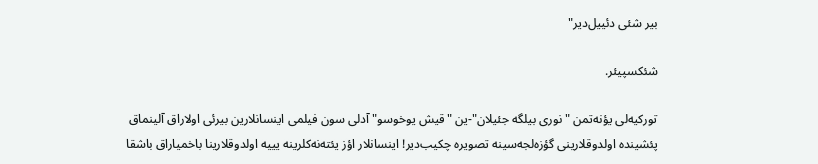بیر شئی دئییل‌دیر"

شئکسپیئر.

تورکیه‌لی یؤنه‌تمن "نوری بیلگه جئیلان"-ین "قیش یوخوسو" آدلی سون فیلمی اینسانلارین بیرئی اولاراق آلینماق پئشینده اولدوقلارینی گؤزه‌لجه‌سینه تصویره چکیب‌دیر! اینسانلار اؤز یئته‌نه‌کلرینه یییه اولدوقلارینا باخمیاراق باشقا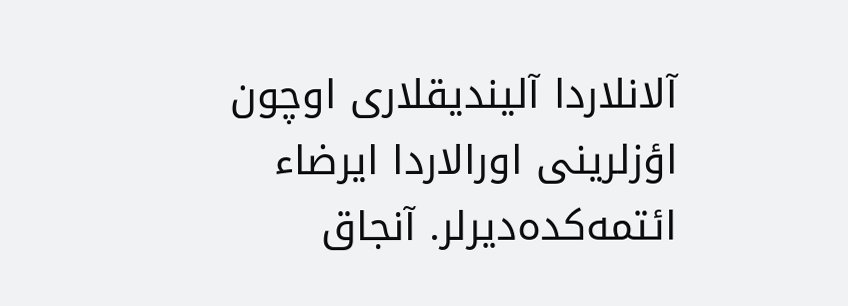آلانلاردا آلیندیقلاری اوچون اؤزلرینی اورالاردا ایرضاء ائتمه‌کده‌دیرلر. آنجاق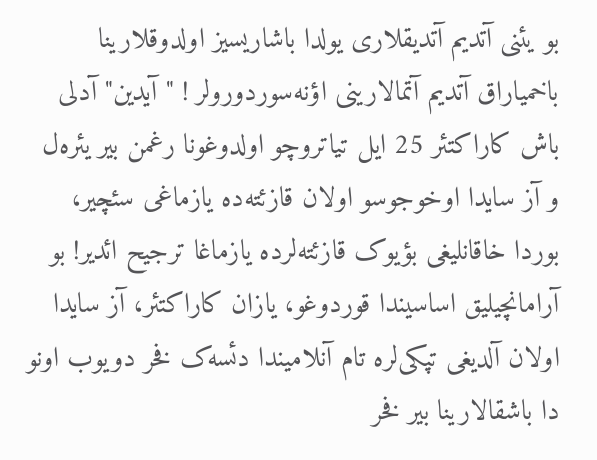بو یئنی آتدیم آتدیقلاری یولدا باشاریسیز اولدوقلارینا باخمیاراق آتدیم آتمالارینی اؤنه‌سوردورولر ! "آیدین" آدلی باش کاراکتئر 25 ایل تیاتروچو اولدوغونا رغمن بیر یئره‌ل و آز سایدا اوخوجوسو اولان قازئته‌ده یازماغی سئچیر، بوردا خاقانلیغی بؤیوک قازئته‌لرده یازماغا ترجیح ائدیر! بو آرامانچیلیق اساسیندا قوردوغو، یازان کاراکتئر، آز سایدا اولان آلدیغی تپکی‌لره تام آنلامیندا دئسه‌ک فخر دویوب اونو دا باشقالارینا بیر فخر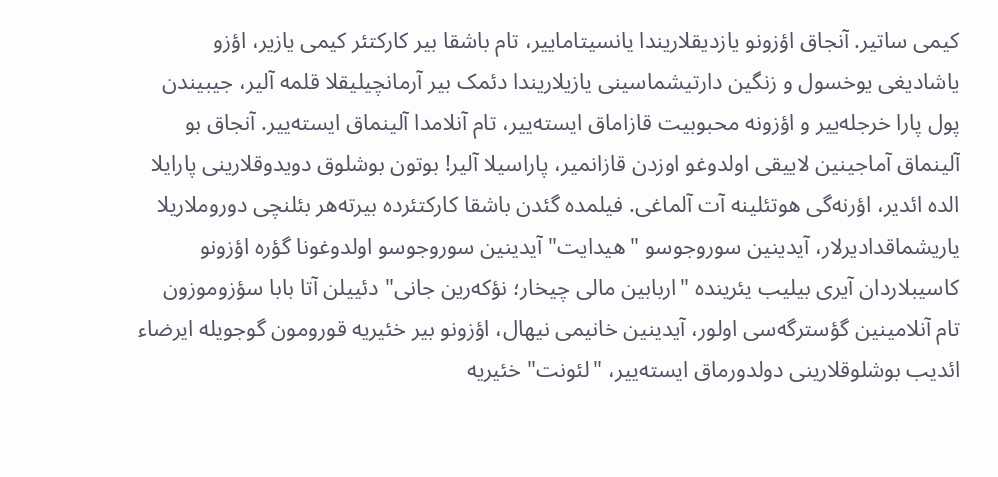کیمی ساتیر. آنجاق اؤزونو یازدیقلاریندا یانسیتاماییر، تام باشقا بیر کارکتئر کیمی یازیر، اؤزو یاشادیغی یوخسول و زنگین دارتیشماسینی یازیلاریندا دئمک بیر آرمانچیلیقلا قلمه آلیر، جیبیندن پول پارا خرجله‌ییر و اؤزونه محبوبیت قازاماق ایسته‌ییر، تام آنلامدا آلینماق ایسته‌ییر. آنجاق بو آلینماق آماجینین لاییقی اولدوغو اوزدن قازانمیر، پاراسیلا آلیر! بوتون بوشلوق دویدوقلارینی پارایلا الده ائدیر، اؤرنه‌گی هوتئلینه آت آلماغی. فیلمده گئدن باشقا کارکتئرده بیرته‌هر بئلنچی دوروملاریلا یاریشماقدادیرلار، آیدینین سوروجوسو "هیدایت" آیدینین سوروجوسو اولدوغونا گؤره اؤزونو کاسیبلاردان آیری بیلیب یئرینده "اربابین مالی چیخار؛ نؤکه‌رین جانی" دئییلن آتا بابا سؤزوموزون تام آنلامینین گؤسترگه‌سی اولور، آیدینین خانیمی نیهال، اؤزونو بیر خئیریه قورومون گوجویله ایرضاء ائدیب بوشلوقلارینی دولدورماق ایسته‌ییر، "لئونت" خئیریه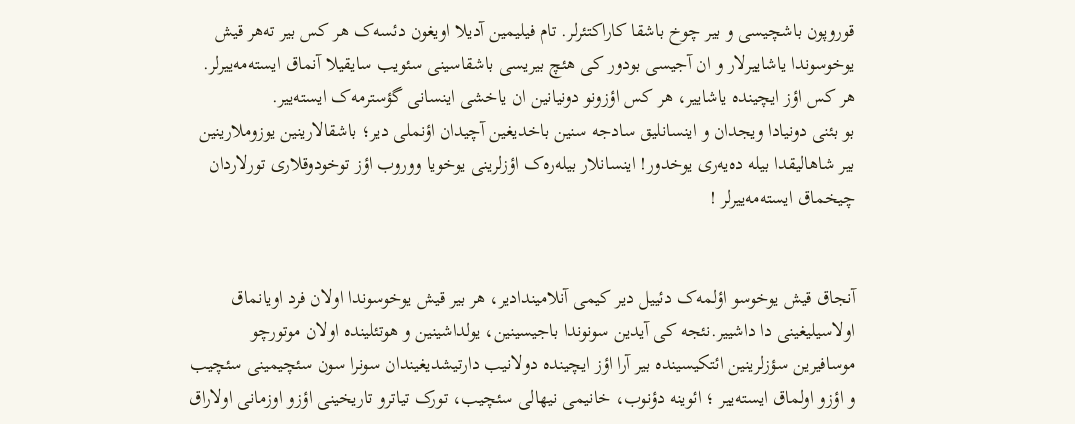قوروپون باشچیسی و بیر چوخ باشقا کاراکتئرلر. تام فیلیمین آدیلا اویغون دئسه‌ک هر کس بیر ته‌هر قیش یوخوسوندا یاشاییرلار و ان آجیسی بودور کی هئچ بیریسی باشقاسینی سئویب سایقیلا آنماق ایسته‌مه‌ییرلر. هر کس اؤز ایچینده یاشاییر، هر کس اؤزونو دونیانین ان یاخشی اینسانی گؤسترمه‌ک ایسته‌ییر.
بو بئنی دونیادا ویجدان و اینسانلیق سادجه سنین باخدیغین آچیدان اؤنملی دیر؛ باشقالارینین یوزوملارینین بیر شاهالیقدا بیله ده‌یه‌ری یوخدور! اینسانلار بیله‌ره‌ک اؤزلرینی یوخویا ووروب اؤز توخودوقلاری تورلاردان چیخماق ایسته‌مه‌ییرلر !


آنجاق قیش یوخوسو اؤلمه‌ک دئییل دیر کیمی آنلامیندادیر، هر بیر قیش یوخوسوندا اولان فرد اویانماق اولاسیلیغینی دا داشییر.نئجه کی آیدین سونوندا باجیسینین، یولداشینین و هوتئلینده اولان موتورچو موسافیرین سؤزلرینین ائتکیسینده بیر آرا اؤز ایچینده دولانیب دارتیشدیغیندان سونرا سون سئچیمینی سئچیب و اؤزو اولماق ایسته‌ییر ؛ ائوینه دؤنوب، خانیمی نیهالی سئچیب، تورک تیاترو تاریخینی اؤزو اوزمانی اولاراق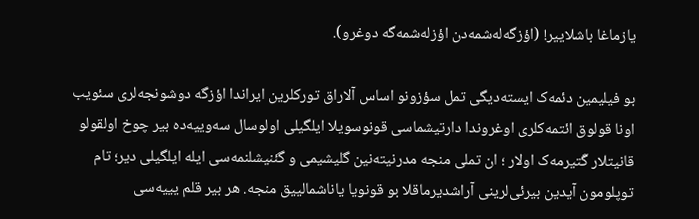یازماغا باشلاییر! (اؤزگه‌له‌شمه‌دن اؤزله‌شمه‌گه دوغرو).

بو فیلیمین دئمه‌ک ایسته‌دیگی تمل سؤزونو اساس آلاراق تورکلرین ایراندا اؤزگه دوشونجه‌لری سئویب اونا قولوق ائتمه‌کلری اوغروندا دارتیشماسی قونوسویلا ایلگیلی اولوسال سه‌وییه‌ده بیر چوخ اولقولو قانیتلار گَتیرمه‌ک اولار ؛ ان تملی منجه مدرنیته‌نین گلیشیمی و گئنیشلنمه‌سی ایله ایلگیلی دیر؛ تام توپلومون آیدین بیرئی‌‌لرینی آراشدیرماقلا بو قونویا یاناشمالییق منجه. هر بیر قلم یییه‌سی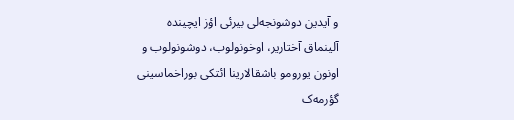و آیدین دوشونجه‌لی بیرئی اؤز ایچینده آلینماق آختاریر، اوخونولوب، دوشونولوب و اونون یورومو باشقالارینا ائتکی بوراخماسینی گؤرمه‌ک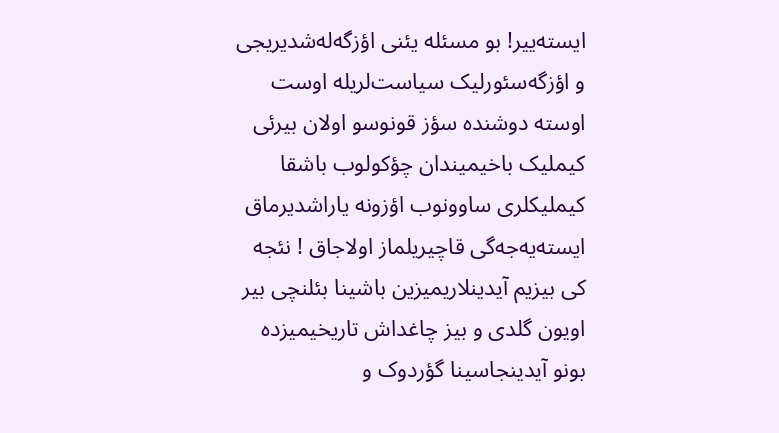ایسته‌ییر! بو مسئله یئنی اؤزگه‌له‌شدیریجی و اؤزگه‌سئورلیک سیاست‌لریله اوست اوسته دوشنده سؤز قونوسو اولان بیرئی کیملیک باخیمیندان چؤکولوب باشقا کیملیکلری ساوونوب اؤزونه یاراشدیرماق ایسته‌یه‌جه‌گی قاچیریلماز اولاجاق ! نئجه کی بیزیم آیدینلاریمیزین باشینا بئلنچی بیر اویون گلدی و بیز چاغداش تاریخیمیزده بونو آیدینجاسینا گؤردوک و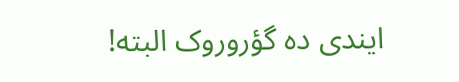ایندی ده گؤروروک البته!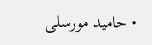• حامید مورسلی